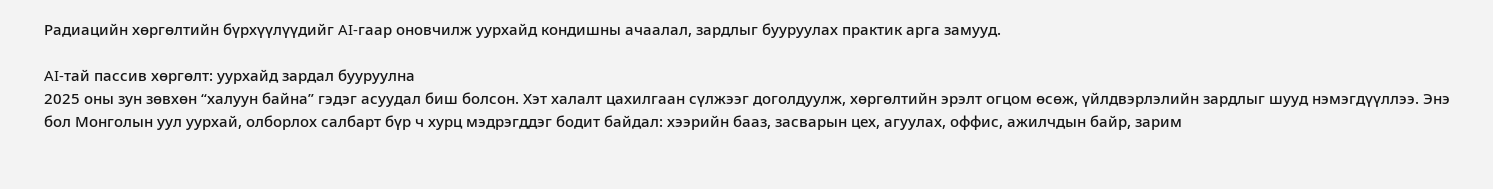Радиацийн хөргөлтийн бүрхүүлүүдийг AI-гаар оновчилж уурхайд кондишны ачаалал, зардлыг бууруулах практик арга замууд.

AI-тай пассив хөргөлт: уурхайд зардал бууруулна
2025 оны зун зөвхөн “халуун байна” гэдэг асуудал биш болсон. Хэт халалт цахилгаан сүлжээг доголдуулж, хөргөлтийн эрэлт огцом өсөж, үйлдвэрлэлийн зардлыг шууд нэмэгдүүллээ. Энэ бол Монголын уул уурхай, олборлох салбарт бүр ч хурц мэдрэгддэг бодит байдал: хээрийн бааз, засварын цех, агуулах, оффис, ажилчдын байр, зарим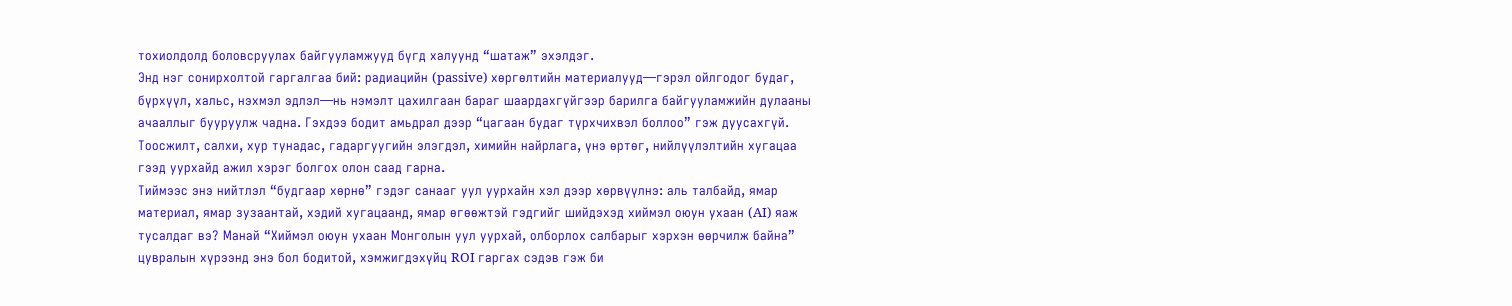тохиолдолд боловсруулах байгууламжууд бүгд халуунд “шатаж” эхэлдэг.
Энд нэг сонирхолтой гаргалгаа бий: радиацийн (passive) хөргөлтийн материалууд—гэрэл ойлгодог будаг, бүрхүүл, хальс, нэхмэл эдлэл—нь нэмэлт цахилгаан бараг шаардахгүйгээр барилга байгууламжийн дулааны ачааллыг бууруулж чадна. Гэхдээ бодит амьдрал дээр “цагаан будаг түрхчихвэл боллоо” гэж дуусахгүй. Тоосжилт, салхи, хур тунадас, гадаргуугийн элэгдэл, химийн найрлага, үнэ өртөг, нийлүүлэлтийн хугацаа гээд уурхайд ажил хэрэг болгох олон саад гарна.
Тиймээс энэ нийтлэл “будгаар хөрнө” гэдэг санааг уул уурхайн хэл дээр хөрвүүлнэ: аль талбайд, ямар материал, ямар зузаантай, хэдий хугацаанд, ямар өгөөжтэй гэдгийг шийдэхэд хиймэл оюун ухаан (AI) яаж тусалдаг вэ? Манай “Хиймэл оюун ухаан Монголын уул уурхай, олборлох салбарыг хэрхэн өөрчилж байна” цувралын хүрээнд энэ бол бодитой, хэмжигдэхүйц ROI гаргах сэдэв гэж би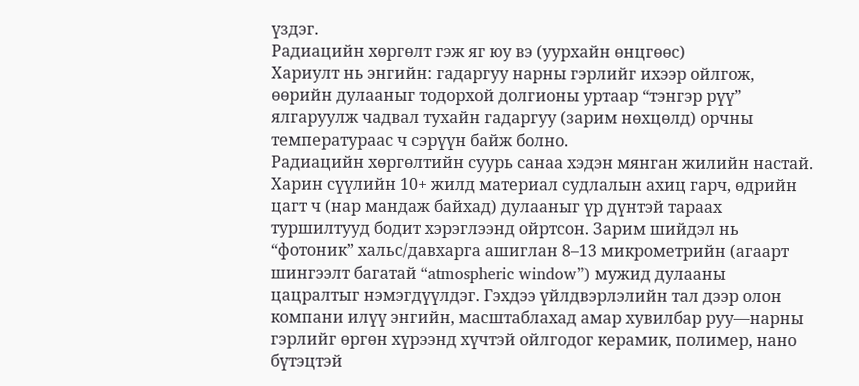үздэг.
Радиацийн хөргөлт гэж яг юу вэ (уурхайн өнцгөөс)
Хариулт нь энгийн: гадаргуу нарны гэрлийг ихээр ойлгож, өөрийн дулааныг тодорхой долгионы уртаар “тэнгэр рүү” ялгаруулж чадвал тухайн гадаргуу (зарим нөхцөлд) орчны температураас ч сэрүүн байж болно.
Радиацийн хөргөлтийн суурь санаа хэдэн мянган жилийн настай. Харин сүүлийн 10+ жилд материал судлалын ахиц гарч, өдрийн цагт ч (нар мандаж байхад) дулааныг үр дүнтэй тараах туршилтууд бодит хэрэглээнд ойртсон. Зарим шийдэл нь “фотоник” хальс/давхарга ашиглан 8–13 микрометрийн (агаарт шингээлт багатай “atmospheric window”) мужид дулааны цацралтыг нэмэгдүүлдэг. Гэхдээ үйлдвэрлэлийн тал дээр олон компани илүү энгийн, масштаблахад амар хувилбар руу—нарны гэрлийг өргөн хүрээнд хүчтэй ойлгодог керамик, полимер, нано бүтэцтэй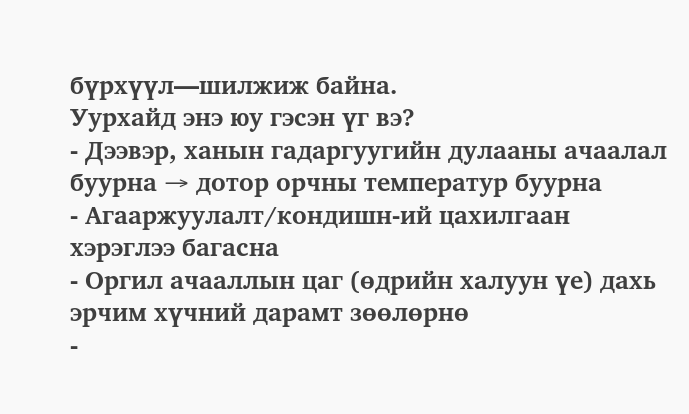бүрхүүл—шилжиж байна.
Уурхайд энэ юу гэсэн үг вэ?
- Дээвэр, ханын гадаргуугийн дулааны ачаалал буурна → дотор орчны температур буурна
- Агааржуулалт/кондишн-ий цахилгаан хэрэглээ багасна
- Оргил ачааллын цаг (өдрийн халуун үе) дахь эрчим хүчний дарамт зөөлөрнө
-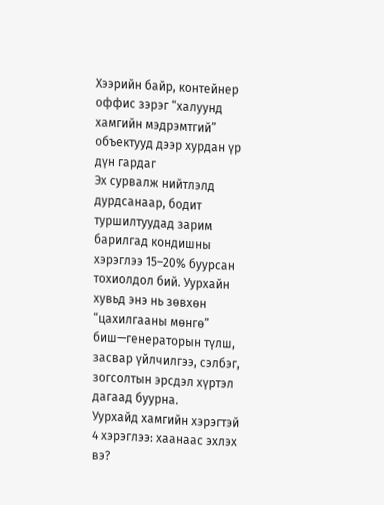Хээрийн байр, контейнер оффис зэрэг “халуунд хамгийн мэдрэмтгий” объектууд дээр хурдан үр дүн гардаг
Эх сурвалж нийтлэлд дурдсанаар, бодит туршилтуудад зарим барилгад кондишны хэрэглээ 15–20% буурсан тохиолдол бий. Уурхайн хувьд энэ нь зөвхөн “цахилгааны мөнгө” биш—генераторын түлш, засвар үйлчилгээ, сэлбэг, зогсолтын эрсдэл хүртэл дагаад буурна.
Уурхайд хамгийн хэрэгтэй 4 хэрэглээ: хаанаас эхлэх вэ?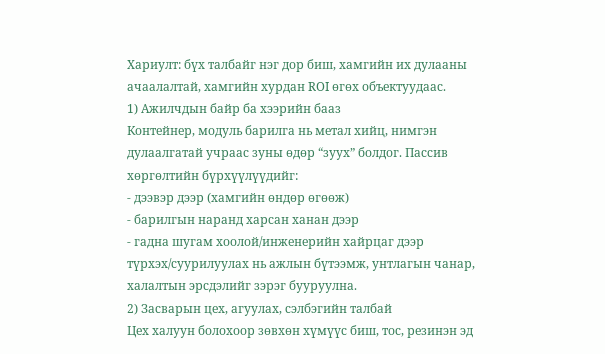Хариулт: бүх талбайг нэг дор биш, хамгийн их дулааны ачаалалтай, хамгийн хурдан ROI өгөх объектуудаас.
1) Ажилчдын байр ба хээрийн бааз
Контейнер, модуль барилга нь метал хийц, нимгэн дулаалгатай учраас зуны өдөр “зуух” болдог. Пассив хөргөлтийн бүрхүүлүүдийг:
- дээвэр дээр (хамгийн өндөр өгөөж)
- барилгын наранд харсан ханан дээр
- гадна шугам хоолой/инженерийн хайрцаг дээр
түрхэх/суурилуулах нь ажлын бүтээмж, унтлагын чанар, халалтын эрсдэлийг зэрэг бууруулна.
2) Засварын цех, агуулах, сэлбэгийн талбай
Цех халуун болохоор зөвхөн хүмүүс биш, тос, резинэн эд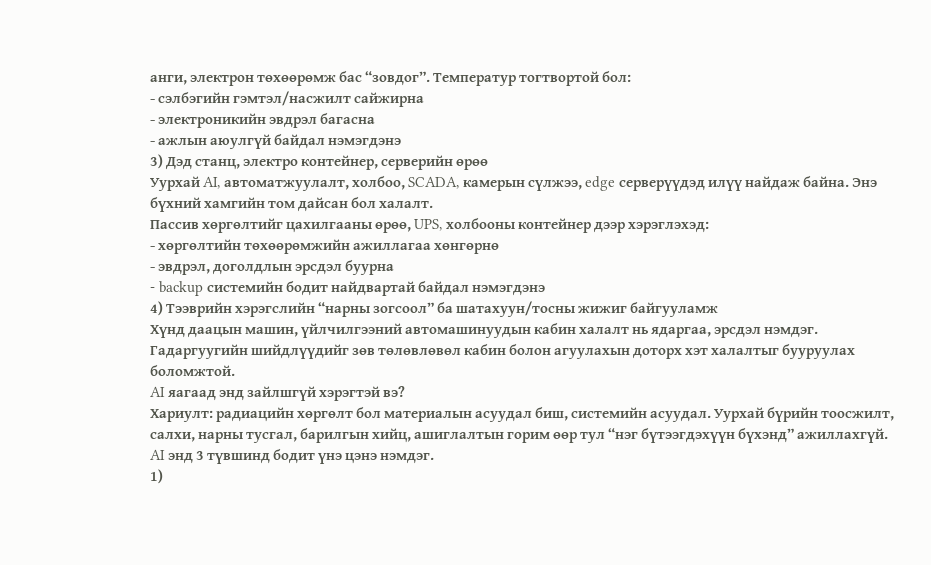анги, электрон төхөөрөмж бас “зовдог”. Температур тогтвортой бол:
- сэлбэгийн гэмтэл/насжилт сайжирна
- электроникийн эвдрэл багасна
- ажлын аюулгүй байдал нэмэгдэнэ
3) Дэд станц, электро контейнер, серверийн өрөө
Уурхай AI, автоматжуулалт, холбоо, SCADA, камерын сүлжээ, edge серверүүдэд илүү найдаж байна. Энэ бүхний хамгийн том дайсан бол халалт.
Пассив хөргөлтийг цахилгааны өрөө, UPS, холбооны контейнер дээр хэрэглэхэд:
- хөргөлтийн төхөөрөмжийн ажиллагаа хөнгөрнө
- эвдрэл, доголдлын эрсдэл буурна
- backup системийн бодит найдвартай байдал нэмэгдэнэ
4) Тээврийн хэрэгслийн “нарны зогсоол” ба шатахуун/тосны жижиг байгууламж
Хүнд даацын машин, үйлчилгээний автомашинуудын кабин халалт нь ядаргаа, эрсдэл нэмдэг. Гадаргуугийн шийдлүүдийг зөв төлөвлөвөл кабин болон агуулахын доторх хэт халалтыг бууруулах боломжтой.
AI яагаад энд зайлшгүй хэрэгтэй вэ?
Хариулт: радиацийн хөргөлт бол материалын асуудал биш, системийн асуудал. Уурхай бүрийн тоосжилт, салхи, нарны тусгал, барилгын хийц, ашиглалтын горим өөр тул “нэг бүтээгдэхүүн бүхэнд” ажиллахгүй.
AI энд 3 түвшинд бодит үнэ цэнэ нэмдэг.
1)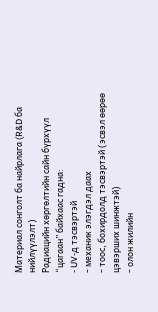Материал сонголт ба найрлага (R&D ба нийлүүлэлт)
Радиацийн хөргөлтийн сайн бүрхүүл “цагаан” байхаас гадна:
- UV-д тэсвэртэй
- механик элэгдэл даах
- тоос, бохирдолд тэсвэртэй (эсвэл өөрөө цэвэрших шинжтэй)
- олон жилийн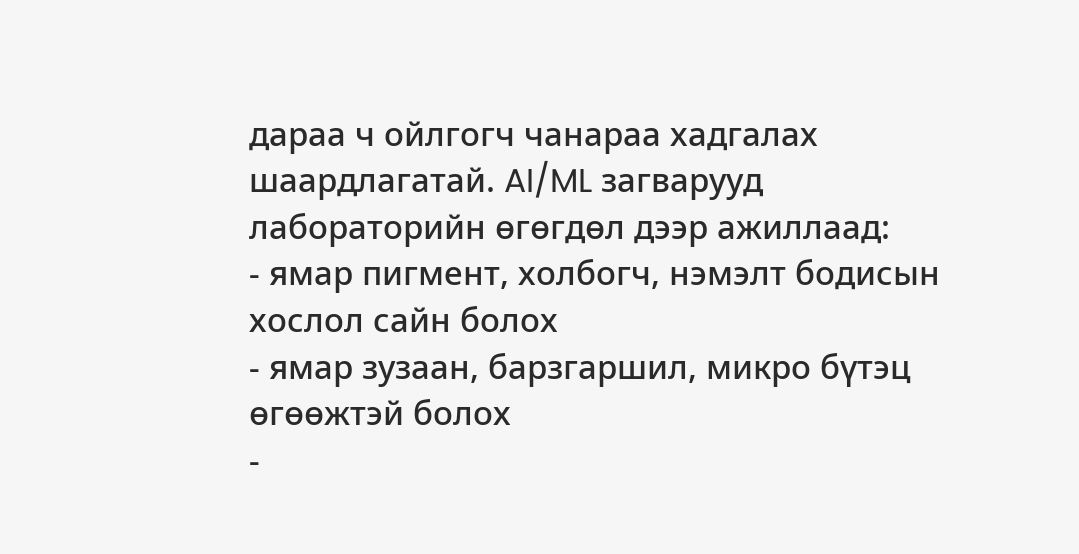дараа ч ойлгогч чанараа хадгалах
шаардлагатай. AI/ML загварууд лабораторийн өгөгдөл дээр ажиллаад:
- ямар пигмент, холбогч, нэмэлт бодисын хослол сайн болох
- ямар зузаан, барзгаршил, микро бүтэц өгөөжтэй болох
-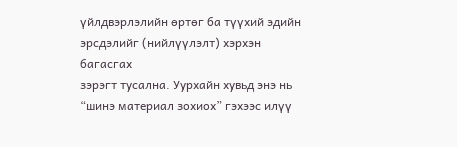үйлдвэрлэлийн өртөг ба түүхий эдийн эрсдэлийг (нийлүүлэлт) хэрхэн багасгах
зэрэгт тусална. Уурхайн хувьд энэ нь “шинэ материал зохиох” гэхээс илүү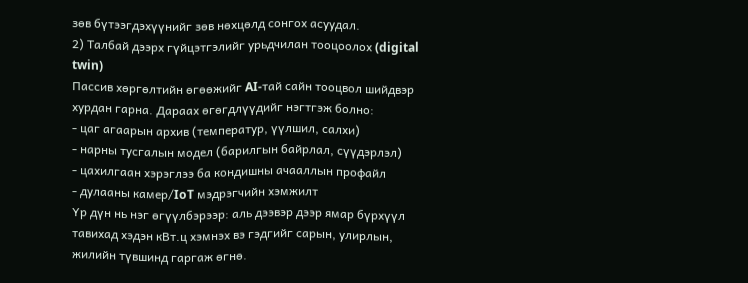зөв бүтээгдэхүүнийг зөв нөхцөлд сонгох асуудал.
2) Талбай дээрх гүйцэтгэлийг урьдчилан тооцоолох (digital twin)
Пассив хөргөлтийн өгөөжийг AI-тай сайн тооцвол шийдвэр хурдан гарна. Дараах өгөгдлүүдийг нэгтгэж болно:
- цаг агаарын архив (температур, үүлшил, салхи)
- нарны тусгалын модел (барилгын байрлал, сүүдэрлэл)
- цахилгаан хэрэглээ ба кондишны ачааллын профайл
- дулааны камер/IoT мэдрэгчийн хэмжилт
Үр дүн нь нэг өгүүлбэрээр: аль дээвэр дээр ямар бүрхүүл тавихад хэдэн кВт.ц хэмнэх вэ гэдгийг сарын, улирлын, жилийн түвшинд гаргаж өгнө.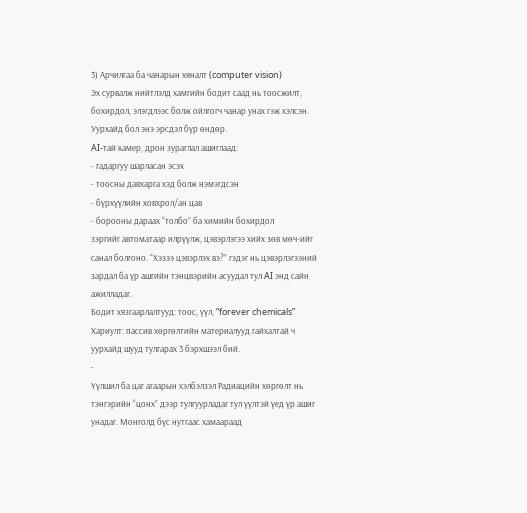3) Арчилгаа ба чанарын хяналт (computer vision)
Эх сурвалж нийтлэлд хамгийн бодит саад нь тоосжилт, бохирдол, элэгдлээс болж ойлгогч чанар унах гэж хэлсэн. Уурхайд бол энэ эрсдэл бүр өндөр.
AI-тай камер, дрон зураглал ашиглаад:
- гадаргуу шарласан эсэх
- тоосны давхарга хэд болж нэмэгдсэн
- бүрхүүлийн ховхрол/ан цав
- борооны дараах “толбо” ба химийн бохирдол
зэргийг автоматаар илрүүлж, цэвэрлэгээ хийх зөв мөч-ийг санал болгоно. “Хэзээ цэвэрлэх вэ?” гэдэг нь цэвэрлэгээний зардал ба үр ашгийн тэнцвэрийн асуудал тул AI энд сайн ажилладаг.
Бодит хязгаарлалтууд: тоос, үүл, “forever chemicals”
Хариулт: пассив хөргөлтийн материалууд гайхалтай ч уурхайд шууд тулгарах 3 бэрхшээл бий.
-
Үүлшил ба цаг агаарын хэлбэлзэл Радиацийн хөргөлт нь тэнгэрийн “цонх” дээр тулгуурладаг тул үүлтэй үед үр ашиг унадаг. Монголд бүс нутгаас хамаараад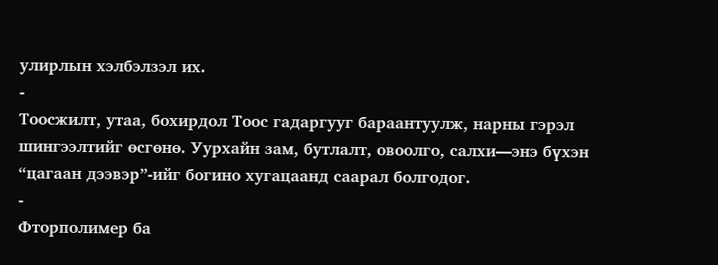улирлын хэлбэлзэл их.
-
Тоосжилт, утаа, бохирдол Тоос гадаргууг бараантуулж, нарны гэрэл шингээлтийг өсгөнө. Уурхайн зам, бутлалт, овоолго, салхи—энэ бүхэн “цагаан дээвэр”-ийг богино хугацаанд саарал болгодог.
-
Фторполимер ба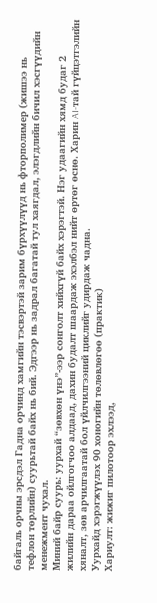байгаль орчны эрсдэл Гадна орчинд хамгийн тэсвэртэй зарим бүрхүүлүүд нь фторполимер (жишээ нь тефлон төрлийн) суурьтай байх нь бий. Эдгээр нь задрал багатай тул хаягдал, элэгдлийн бичил хэсгүүдийн менежмент чухал.
Миний байр суурь: уурхай “зөвхөн үнэ”-ээр сонголт хийхгүй байх хэрэгтэй. Нэг удаагийн хямд будаг 2 жилийн дараа ойлгогчоо алдаад, дахин будалт шаардаж эхэлбэл нийт өртөг өснө. Харин AI-тай гүйцэтгэлийн хяналт, зөв арчилгаатай бол үйлчилгээний циклийг удирдаж чадна.
Уурхайд хэрэгжүүлэх 90 хоногийн төлөвлөгөө (практик)
Хариулт: жижиг пилотоор эхлээд,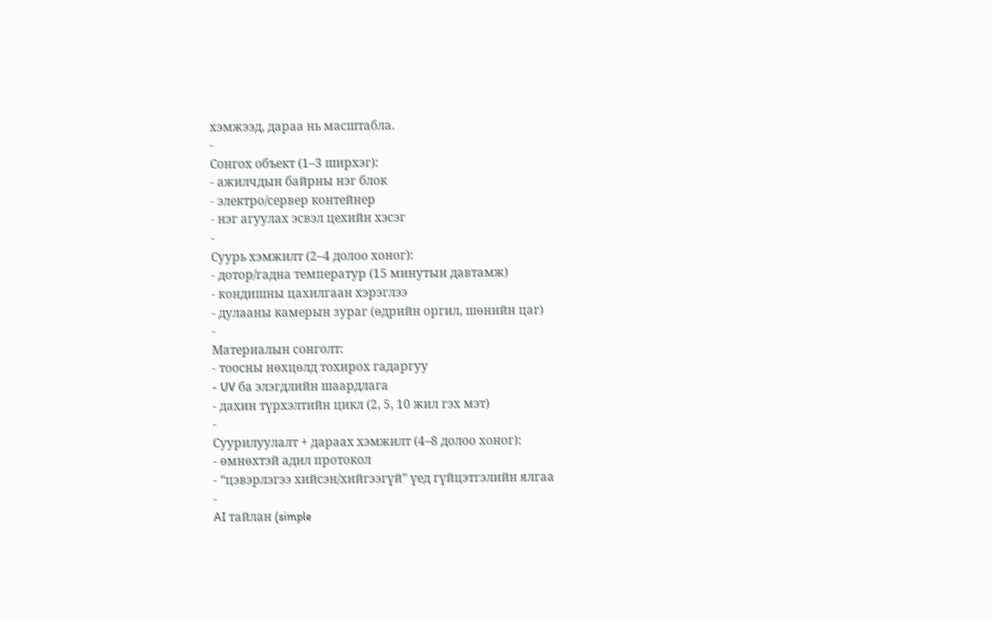хэмжээд, дараа нь масштабла.
-
Сонгох объект (1–3 ширхэг):
- ажилчдын байрны нэг блок
- электро/сервер контейнер
- нэг агуулах эсвэл цехийн хэсэг
-
Суурь хэмжилт (2–4 долоо хоног):
- дотор/гадна температур (15 минутын давтамж)
- кондишны цахилгаан хэрэглээ
- дулааны камерын зураг (өдрийн оргил, шөнийн цаг)
-
Материалын сонголт:
- тоосны нөхцөлд тохирох гадаргуу
- UV ба элэгдлийн шаардлага
- дахин түрхэлтийн цикл (2, 5, 10 жил гэх мэт)
-
Суурилуулалт + дараах хэмжилт (4–8 долоо хоног):
- өмнөхтэй адил протокол
- “цэвэрлэгээ хийсэн/хийгээгүй” үед гүйцэтгэлийн ялгаа
-
AI тайлан (simple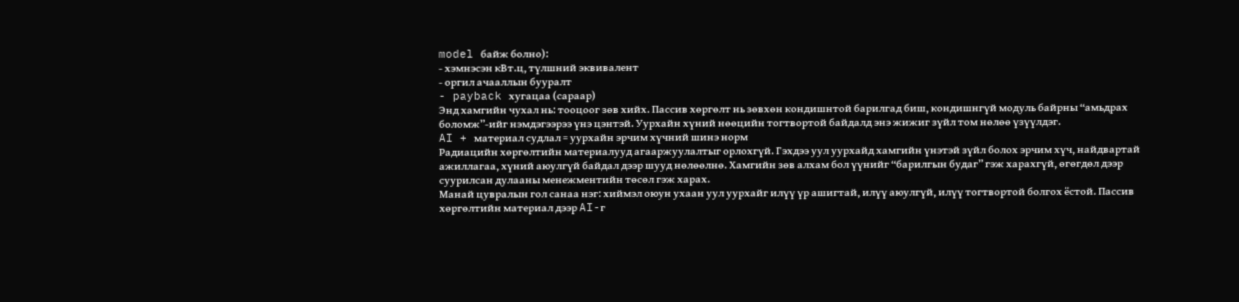model байж болно):
- хэмнэсэн кВт.ц, түлшний эквивалент
- оргил ачааллын бууралт
- payback хугацаа (сараар)
Энд хамгийн чухал нь: тооцоог зөв хийх. Пассив хөргөлт нь зөвхөн кондишнтой барилгад биш, кондишнгүй модуль байрны “амьдрах боломж”-ийг нэмдэгээрээ үнэ цэнтэй. Уурхайн хүний нөөцийн тогтвортой байдалд энэ жижиг зүйл том нөлөө үзүүлдэг.
AI + материал судлал = уурхайн эрчим хүчний шинэ норм
Радиацийн хөргөлтийн материалууд агааржуулалтыг орлохгүй. Гэхдээ уул уурхайд хамгийн үнэтэй зүйл болох эрчим хүч, найдвартай ажиллагаа, хүний аюулгүй байдал дээр шууд нөлөөлнө. Хамгийн зөв алхам бол үүнийг “барилгын будаг” гэж харахгүй, өгөгдөл дээр суурилсан дулааны менежментийн төсөл гэж харах.
Манай цувралын гол санаа нэг: хиймэл оюун ухаан уул уурхайг илүү үр ашигтай, илүү аюулгүй, илүү тогтвортой болгох ёстой. Пассив хөргөлтийн материал дээр AI-г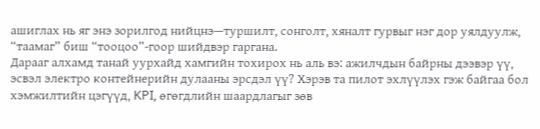ашиглах нь яг энэ зорилгод нийцнэ—туршилт, сонголт, хяналт гурвыг нэг дор уялдуулж, “таамаг” биш “тооцоо”-гоор шийдвэр гаргана.
Дарааг алхамд танай уурхайд хамгийн тохирох нь аль вэ: ажилчдын байрны дээвэр үү, эсвэл электро контейнерийн дулааны эрсдэл үү? Хэрэв та пилот эхлүүлэх гэж байгаа бол хэмжилтийн цэгүүд, KPI, өгөгдлийн шаардлагыг зөв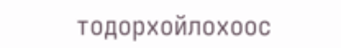тодорхойлохоос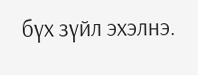бүх зүйл эхэлнэ.